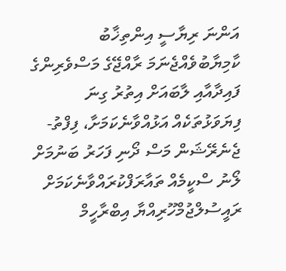އަންނަ ރިޔާސީ އިންތިޚާބު ކާމިޔާބުވެއްޖެނަމަ ރާއްޖޭގެ މަސްވެރިންގެ ފައިދާއާއި ލާބައަށް އިތުރު ގިނަ ފިޔަވަޅުތަކެއް އަޅުއްވާނެކަމަށާ، ފިފްތު-ޖެނެރޭޝަން މަސް ދޯނި ފަހަރު ބަނުމަށް ލޯނު ސްކީމެއް ތައާރަފްކުރައްވާނެކަމަށް ރައީސުލްޖުމްހޫރިއްޔާ އިބްރާހީމް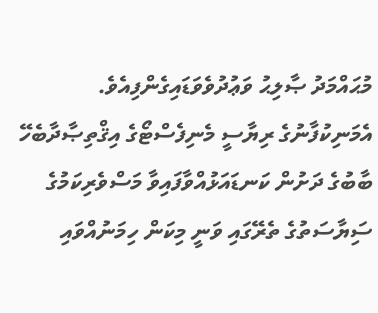މުޙައްމަދު ޞާލިޙު ވަޢުދުވެވަޑައިގެންފިއެވެ.
އެމަނިކުފާނުގެ ރިޔާސީ މެނިފެސްޓޯގެ އިޤްތިޞާދާބެހޭ ބާބުގެ ދަށުން ކަނޑައަޅުއްވާފައިވާ މަސްވެރިކަމުގެ ސަިޔާސަތުގެ ތެރޭގައި ވަނީ މިކަން ހިމަނުއްވައި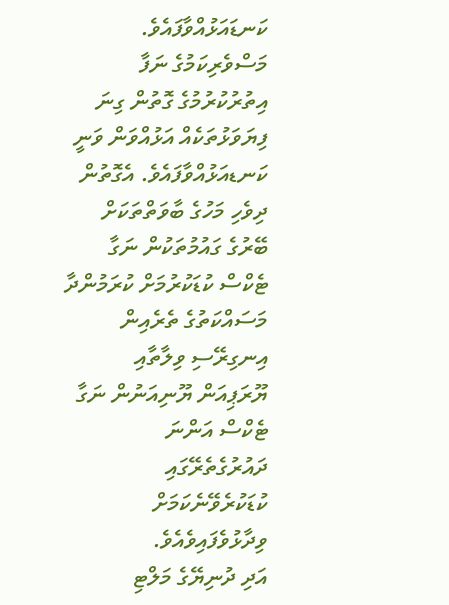ކަނޑައަޅުއްވާފައެވެ. މަސްވެރިކަމުގެ ނަފާ އިތުރުކުރުމުގެ ގޮތުން ގިނަ ފިޔަވަޅުތަކެއް އަޅުއްވަން ވަނީ ކަނޑއަޅުއްވާފައެވެ. އެގޮތުން ދިވެހި މަހުގެ ބާވަތްތަކަށް ބޭރުގެ ގައުމުތަކުން ނަގާ ޓެކްސް ކުޑަކުރުމަށް ކުރަމުންދާ މަސައްކަތުގެ ތެރެއިން އިނގިރޭސި ވިލާތާއި ޔޫރަޕިއަން ޔޫނިއަނުން ނަގާ ޓެކްސް އަންނަ ދައުރުގެތެރޭގައި ކުޑަކުރެވޭނެކަމަށް ވިދާޅުވެފައިވެއެވެ.
އަދި ދުނިޔޭގެ މަލްޓި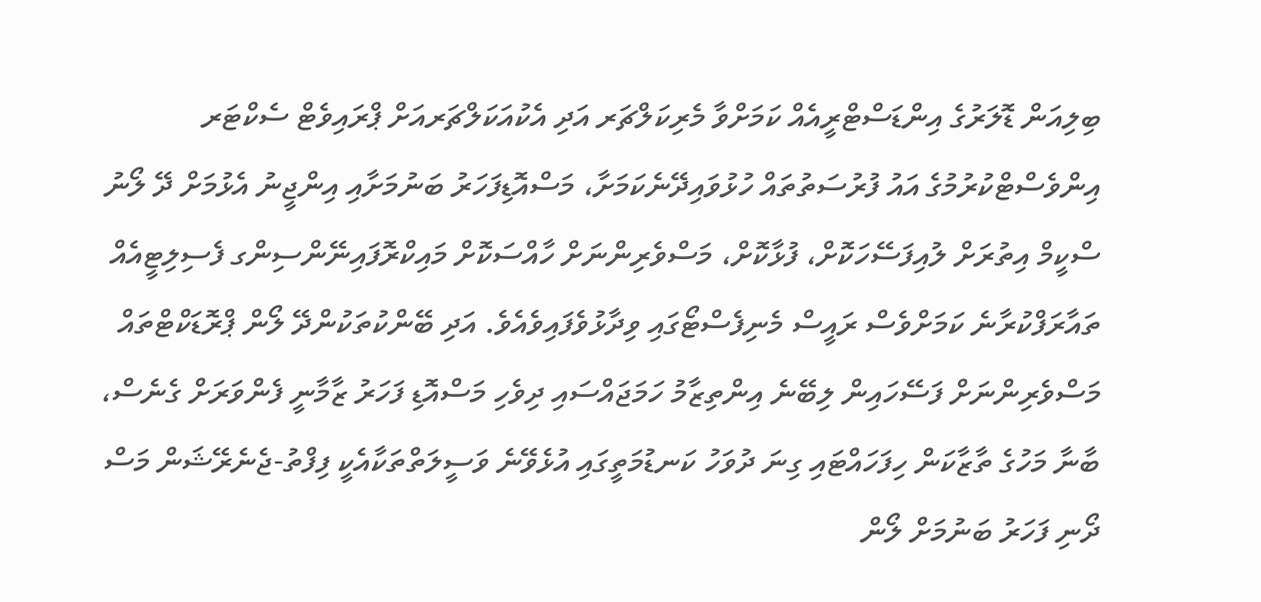ބިލިއަން ޑޮލަރުގެ އިންޑަސްޓްރީއެއް ކަމަށްވާ މެރިކަލްޗަރ އަދި އެކުއަކަލްޗަރއަށް ޕްރައިވެޓް ސެކްޓަރ އިންވެސްޓްކުރުމުގެ އައު ފުރުސަތުތައް ހުޅުވައިދޭނެކަމަށާ، މަސްއޮޑިފަހަރު ބަނުމަށާއި އިންޖީނު އެޅުމަށް ދޭ ލޯނު ސްކީމް އިތުރަށް ލުއިފަސޭހަކޮށް، ފުޅާކޮށް، މަސްވެރިންނަށް ހާއްސަކޮށް މައިކްރޮފައިނޭންސިންގ ފެސިލިޓީއެއް ތައާރަފްކުރާނެ ކަމަށްވެސް ރައީސް މެނިފެސްޓޯގައި ވިދާޅުވެފައިވެއެވެ. އަދި ބޭންކުތަކުންދޭ ލޯން ޕްރޮޑަކްޓްތައް މަސްވެރިންނަށް ފަސޭހައިން ލިބޭނެ އިންތިޒާމު ހަމަޖައްސައި ދިވެހި މަސްއޮޑި ފަހަރު ޒާމާނީ ފެންވަރަށް ގެނެސް، ބާނާ މަހުގެ ތާޒާކަން ހިފަހައްޓައި ގިނަ ދުވަހު ކަނޑުމަތީގައި އުޅެވޭނެ ވަސީލަތްތަކާއެކީ ފިފްތު-ޖެނެރޭޝަން މަސް ދޯނި ފަހަރު ބަނުމަށް ލޯން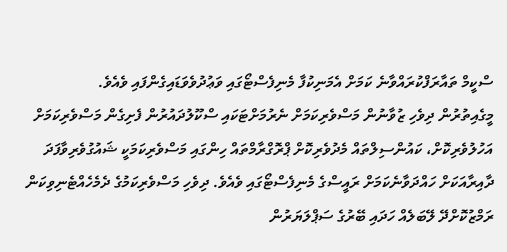ސްކީމް ތައާރަފްކުރައްވާނެ ކަމަށް އެމަނިކުފާ މެނިފެސްޓޯގައި ވަޢުދުވެވަޑައިގެންފައި ވެއެވެ.
މީގެއިތުރުން ދިވެހި ޒުވާނުން މަސްވެރިކަމަށް ނެރުމަށްޓަކައި ސްކޫލުދައުރުން ފެށިގެން މަސްވެރިކަމަށް އަހުލުވެރިކޮށް، ކައުންސިލްތައް މެދުވެރިކޮށް ޕްރޮގްރާމްތައް ހިންގައި މަސްވެރިކަމަކީ ޝައުގުވެރިވާފަދަ ދާއިރާއަކަށް ހައްދަވާނެކަމަށް ރައީސްގެ މެނިފެސްޓޯގައި ވެއެވެ. ދިވެހި މަސްވެރިކަމުގެ ދެމެހެއްޓެނިވިކަން ރަމްޒުކޮށްދޭ ލޭބަލެއް ހަދައި ބޭރުގެ ސަޕްލަޔަރުން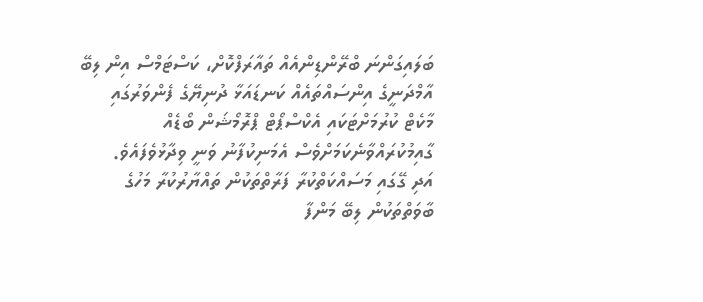ބަލައިގަންނަ ބްރޭންޑިންއެއް ތައާރަފްކޮށް، ކަސްޓަމްސް އިން ލިބޭ އާމްދަނީގެ އިންސައްތައެއް ކަނޑައަޅާ ދުނިޔޭގެ ފެންވަރުގައި މާކެޓް ކުރުމަށްޓަކައި އެކްސްޕޯޓް ޕްރޮމޯޝަން ބޯޑެއް ގާއިމުކުރައްވާނެކަމަށްވެސް އެމަނިކުފާނު ވަނީ ވިދާޅުވެފައެވެ.
އަދި ގޭގައި މަސައްކަތްކުރާ ފަރާތްތަކުން ތައްޔާރުކުރާ މަހުގެ ބާވަތްތަކުން ލިބޭ މަންފާ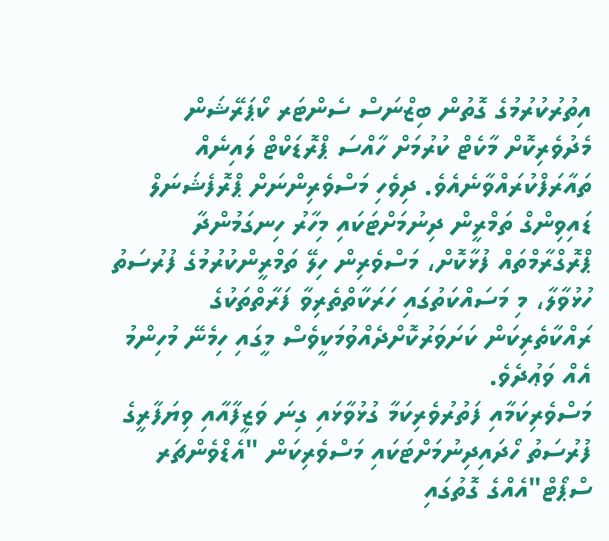އިތުރުކުރުމުގެ ގޮތުން ބިޒްނަސް ސެންޓަރ ކޯޕަރޭޝަން މެދުވެރިކޮށް މާކެޓް ކުރުމަށް ހާއްސަ ޕްރޮޑަކްޓް ލައިނެއް ތައާރަފްކުރައްވާނެއެވެ. ދިވެހި މަސްވެރިންނަށް ޕްރޮފެޝަނަލް ޑައިވިންގް ތަމްރީން ދިނުމަށްޓަކައި މިހާރު ހިނގަމުންދާ ޕްރޮގްރާމްތައް ފުޅާކޮށް، މަސްވެރިން ހިލޭ ތަމްރީންކުރުމުގެ ފުރުސަތު ހުޅުވާލާ، މި މަސައްކަތުގައި ހަރަކާތްތެރިވާ ފަރާތްތަކުގެ ރައްކާތެރިކަން ކަށަވަރުކޮށްދެއްވުމަކީވެސް މީގައި ހިމެނޭ މުހިންމު އެއް ވަޢުދެވެ.
މަސްވެރިކަމާއި ފަތުރުވެރިކަމާ ގުޅުވާޅައި ގިނަ ވަޒީފާއާއި ވިޔަފާރީގެ ފުރުސަތު ހޯދައިދިނުމަށްޓަކައި މަސްވެރިކަން "އެޑްވެންޗަރ ސްޕޯޓް"އެއްގެ ގޮތުގައި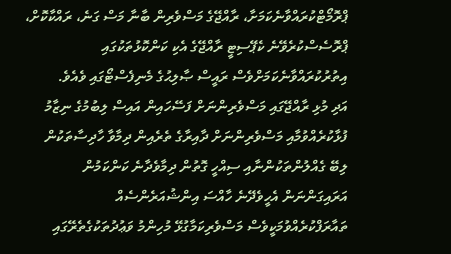ޕްރޮމޯޓްކުރައްވާނެކަމަށާ، ރާއްޖޭގެ މަސްވެރިން ބާނާ މަސް ގަނެ، ރައްކާކޮށް، ޕްރޮސެސްކުރެވޭނެ ކެޕޭސިޓީ ރާއްޖޭގެ އެކި ކަންކޮޅުތަކުގައި އިތުރުކުރައްވާނެކަމަށްވެސް ރައީސް ޞާލިޙުގެ މެނިފެސްޓޯގައި ވެއެވެ.
އަދި މުޅި ރާއްޖޭގައި މަސްވެރިންނަށް ފަސޭހައިން އައިސް ލިބުމުގެ ނިޒާމު ފުޅާކުރެއްވުމާއި މަސްވެރިންނަށް ދާއިރާގެ ތެރެއިން ދިމާވާ ހާދިސާތަކުން ލިބޭ ގެއްލުންތަކުންނާއި ސިއްހީ ގޮތުން ދިމާވެދާނެ ކަންކަމުން އަރައިގަންނަން އެހީވެދޭނެ ހާއްސަ އިންޝުއަރެންސެއް ތައާރަފްކުރެއްވުމަކީވެސް މަސްވެރިކަމާގުޅޭ މުހިންމު ވަޢުދުތަކުގެތެރޭގައި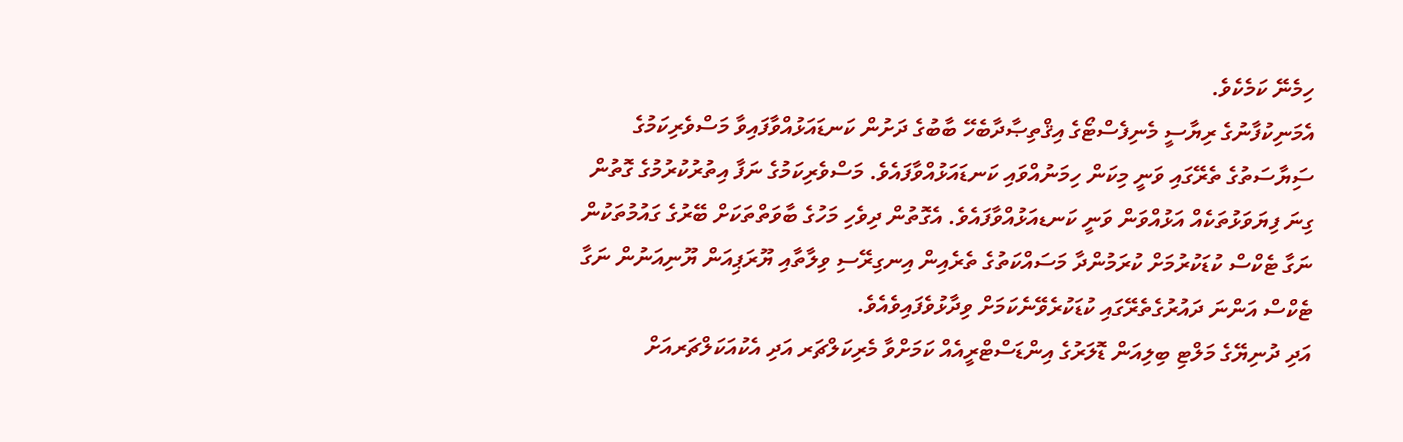ހިމެނޭ ކަމެކެވެ.
އެމަނިކުފާނުގެ ރިޔާސީ މެނިފެސްޓޯގެ އިޤްތިޞާދާބެހޭ ބާބުގެ ދަށުން ކަނޑައަޅުއްވާފައިވާ މަސްވެރިކަމުގެ ސަިޔާސަތުގެ ތެރޭގައި ވަނީ މިކަން ހިމަނުއްވައި ކަނޑައަޅުއްވާފައެވެ. މަސްވެރިކަމުގެ ނަފާ އިތުރުކުރުމުގެ ގޮތުން ގިނަ ފިޔަވަޅުތަކެއް އަޅުއްވަން ވަނީ ކަނޑއަޅުއްވާފައެވެ. އެގޮތުން ދިވެހި މަހުގެ ބާވަތްތަކަށް ބޭރުގެ ގައުމުތަކުން ނަގާ ޓެކްސް ކުޑަކުރުމަށް ކުރަމުންދާ މަސައްކަތުގެ ތެރެއިން އިނގިރޭސި ވިލާތާއި ޔޫރަޕިއަން ޔޫނިއަނުން ނަގާ ޓެކްސް އަންނަ ދައުރުގެތެރޭގައި ކުޑަކުރެވޭނެކަމަށް ވިދާޅުވެފައިވެއެވެ.
އަދި ދުނިޔޭގެ މަލްޓި ބިލިއަން ޑޮލަރުގެ އިންޑަސްޓްރީއެއް ކަމަށްވާ މެރިކަލްޗަރ އަދި އެކުއަކަލްޗަރއަށް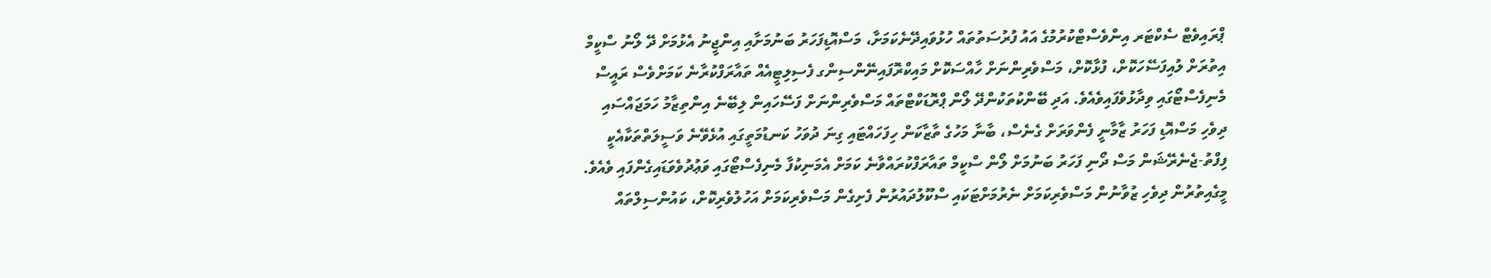ޕްރައިވެޓް ސެކްޓަރ އިންވެސްޓްކުރުމުގެ އައު ފުރުސަތުތައް ހުޅުވައިދޭނެކަމަށާ، މަސްއޮޑިފަހަރު ބަނުމަށާއި އިންޖީނު އެޅުމަށް ދޭ ލޯނު ސްކީމް އިތުރަށް ލުއިފަސޭހަކޮށް، ފުޅާކޮށް، މަސްވެރިންނަށް ހާއްސަކޮށް މައިކްރޮފައިނޭންސިންގ ފެސިލިޓީއެއް ތައާރަފްކުރާނެ ކަމަށްވެސް ރައީސް މެނިފެސްޓޯގައި ވިދާޅުވެފައިވެއެވެ. އަދި ބޭންކުތަކުންދޭ ލޯން ޕްރޮޑަކްޓްތައް މަސްވެރިންނަށް ފަސޭހައިން ލިބޭނެ އިންތިޒާމު ހަމަޖައްސައި ދިވެހި މަސްއޮޑި ފަހަރު ޒާމާނީ ފެންވަރަށް ގެނެސް، ބާނާ މަހުގެ ތާޒާކަން ހިފަހައްޓައި ގިނަ ދުވަހު ކަނޑުމަތީގައި އުޅެވޭނެ ވަސީލަތްތަކާއެކީ ފިފްތު-ޖެނެރޭޝަން މަސް ދޯނި ފަހަރު ބަނުމަށް ލޯން ސްކީމް ތައާރަފްކުރައްވާނެ ކަމަށް އެމަނިކުފާ މެނިފެސްޓޯގައި ވަޢުދުވެވަޑައިގެންފައި ވެއެވެ.
މީގެއިތުރުން ދިވެހި ޒުވާނުން މަސްވެރިކަމަށް ނެރުމަށްޓަކައި ސްކޫލުދައުރުން ފެށިގެން މަސްވެރިކަމަށް އަހުލުވެރިކޮށް، ކައުންސިލްތައް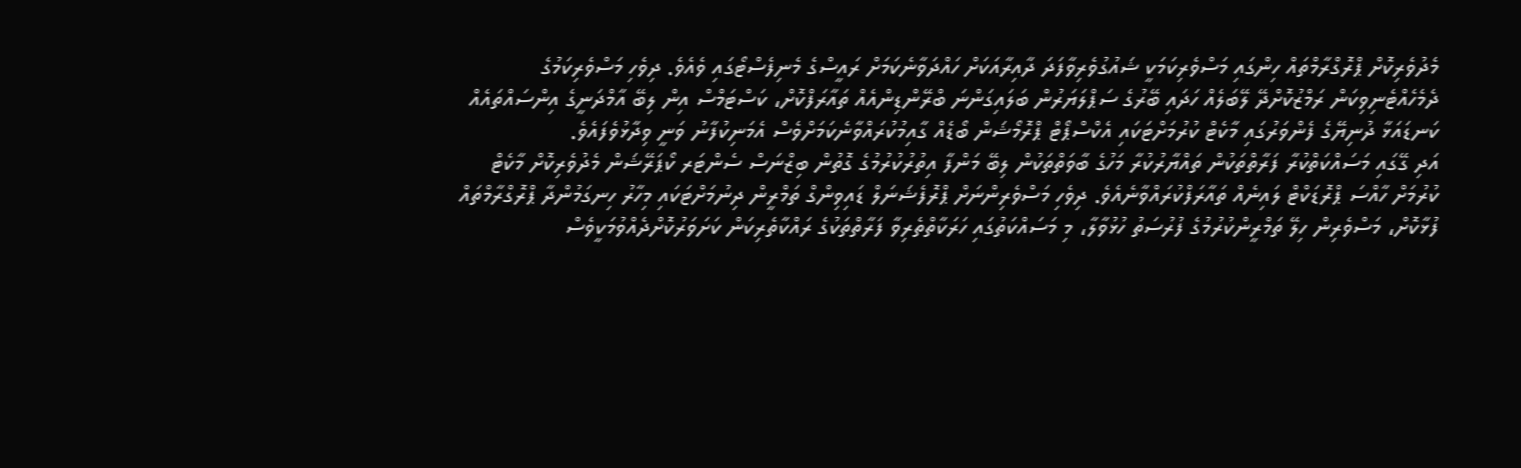މެދުވެރިކޮށް ޕްރޮގްރާމްތައް ހިންގައި މަސްވެރިކަމަކީ ޝައުގުވެރިވާފަދަ ދާއިރާއަކަށް ހައްދަވާނެކަމަށް ރައީސްގެ މެނިފެސްޓޯގައި ވެއެވެ. ދިވެހި މަސްވެރިކަމުގެ ދެމެހެއްޓެނިވިކަން ރަމްޒުކޮށްދޭ ލޭބަލެއް ހަދައި ބޭރުގެ ސަޕްލަޔަރުން ބަލައިގަންނަ ބްރޭންޑިންއެއް ތައާރަފްކޮށް، ކަސްޓަމްސް އިން ލިބޭ އާމްދަނީގެ އިންސައްތައެއް ކަނޑައަޅާ ދުނިޔޭގެ ފެންވަރުގައި މާކެޓް ކުރުމަށްޓަކައި އެކްސްޕޯޓް ޕްރޮމޯޝަން ބޯޑެއް ގާއިމުކުރައްވާނެކަމަށްވެސް އެމަނިކުފާނު ވަނީ ވިދާޅުވެފައެވެ.
އަދި ގޭގައި މަސައްކަތްކުރާ ފަރާތްތަކުން ތައްޔާރުކުރާ މަހުގެ ބާވަތްތަކުން ލިބޭ މަންފާ އިތުރުކުރުމުގެ ގޮތުން ބިޒްނަސް ސެންޓަރ ކޯޕަރޭޝަން މެދުވެރިކޮށް މާކެޓް ކުރުމަށް ހާއްސަ ޕްރޮޑަކްޓް ލައިނެއް ތައާރަފްކުރައްވާނެއެވެ. ދިވެހި މަސްވެރިންނަށް ޕްރޮފެޝަނަލް ޑައިވިންގް ތަމްރީން ދިނުމަށްޓަކައި މިހާރު ހިނގަމުންދާ ޕްރޮގްރާމްތައް ފުޅާކޮށް، މަސްވެރިން ހިލޭ ތަމްރީންކުރުމުގެ ފުރުސަތު ހުޅުވާލާ، މި މަސައްކަތުގައި ހަރަކާތްތެރިވާ ފަރާތްތަކުގެ ރައްކާތެރިކަން ކަށަވަރުކޮށްދެއްވުމަކީވެސް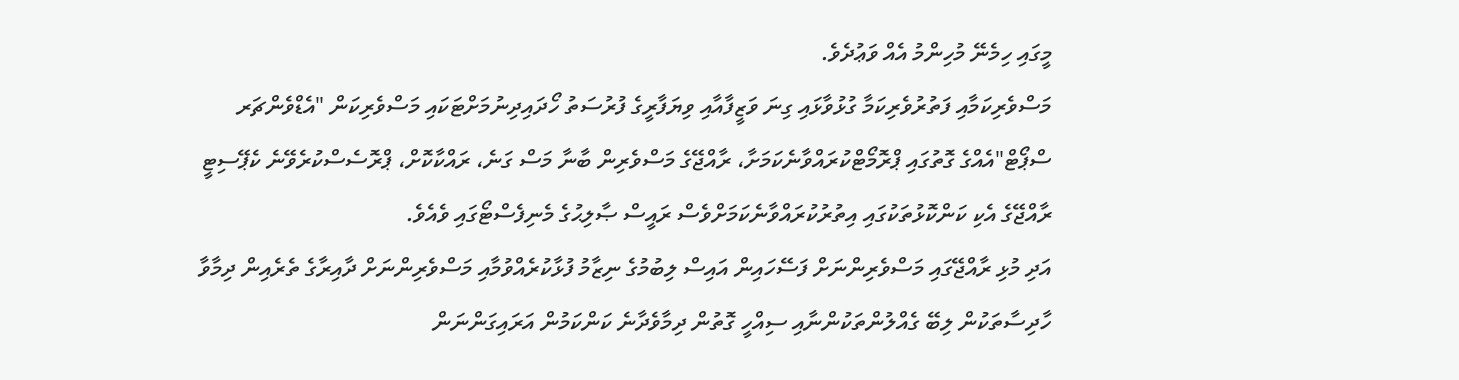މީގައި ހިމެނޭ މުހިންމު އެއް ވަޢުދެވެ.
މަސްވެރިކަމާއި ފަތުރުވެރިކަމާ ގުޅުވާޅައި ގިނަ ވަޒީފާއާއި ވިޔަފާރީގެ ފުރުސަތު ހޯދައިދިނުމަށްޓަކައި މަސްވެރިކަން "އެޑްވެންޗަރ ސްޕޯޓް"އެއްގެ ގޮތުގައި ޕްރޮމޯޓްކުރައްވާނެކަމަށާ، ރާއްޖޭގެ މަސްވެރިން ބާނާ މަސް ގަނެ، ރައްކާކޮށް، ޕްރޮސެސްކުރެވޭނެ ކެޕޭސިޓީ ރާއްޖޭގެ އެކި ކަންކޮޅުތަކުގައި އިތުރުކުރައްވާނެކަމަށްވެސް ރައީސް ޞާލިޙުގެ މެނިފެސްޓޯގައި ވެއެވެ.
އަދި މުޅި ރާއްޖޭގައި މަސްވެރިންނަށް ފަސޭހައިން އައިސް ލިބުމުގެ ނިޒާމު ފުޅާކުރެއްވުމާއި މަސްވެރިންނަށް ދާއިރާގެ ތެރެއިން ދިމާވާ ހާދިސާތަކުން ލިބޭ ގެއްލުންތަކުންނާއި ސިއްހީ ގޮތުން ދިމާވެދާނެ ކަންކަމުން އަރައިގަންނަން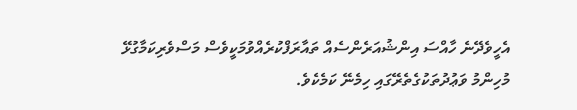އެހީވެދޭނެ ހާއްސަ އިންޝުއަރެންސެއް ތައާރަފްކުރެއްވުމަކީވެސް މަސްވެރިކަމާގުޅޭ މުހިންމު ވަޢުދުތަކުގެތެރޭގައި ހިމެނޭ ކަމެކެވެ.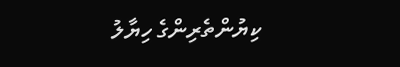ކިޔުންތެރިންގެ ހިޔާލު